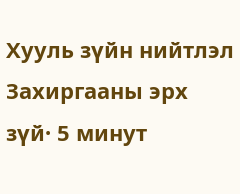Хууль зүйн нийтлэл
Захиргааны эрх зүй· 5 минут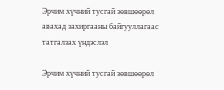Эрчим хүчний тусгай зөвшөөрөл авахад захиргааны байгууллагаас татгалзах үндэслэл

Эрчим хүчний тусгай зөвшөөрөл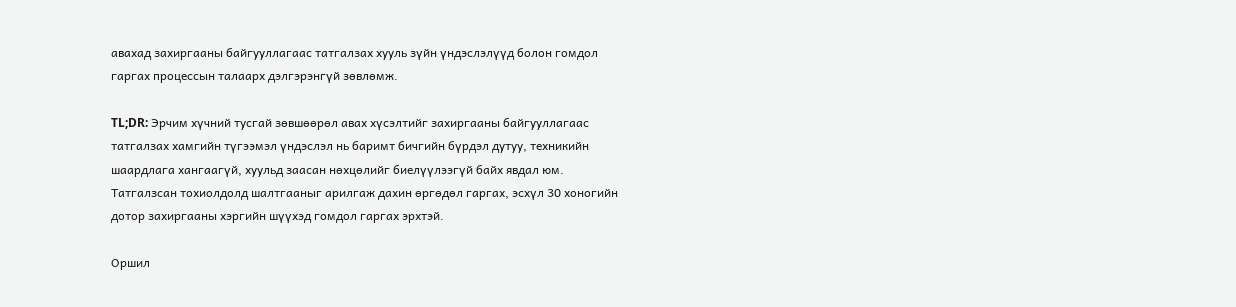авахад захиргааны байгууллагаас татгалзах хууль зүйн үндэслэлүүд болон гомдол гаргах процессын талаарх дэлгэрэнгүй зөвлөмж.

TL;DR: Эрчим хүчний тусгай зөвшөөрөл авах хүсэлтийг захиргааны байгууллагаас татгалзах хамгийн түгээмэл үндэслэл нь баримт бичгийн бүрдэл дутуу, техникийн шаардлага хангаагүй, хуульд заасан нөхцөлийг биелүүлээгүй байх явдал юм. Татгалзсан тохиолдолд шалтгааныг арилгаж дахин өргөдөл гаргах, эсхүл 30 хоногийн дотор захиргааны хэргийн шүүхэд гомдол гаргах эрхтэй.

Оршил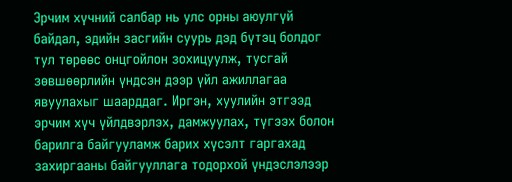Эрчим хүчний салбар нь улс орны аюулгүй байдал, эдийн засгийн суурь дэд бүтэц болдог тул төрөөс онцгойлон зохицуулж, тусгай зөвшөөрлийн үндсэн дээр үйл ажиллагаа явуулахыг шаарддаг. Иргэн, хуулийн этгээд эрчим хүч үйлдвэрлэх, дамжуулах, түгээх болон барилга байгууламж барих хүсэлт гаргахад захиргааны байгууллага тодорхой үндэслэлээр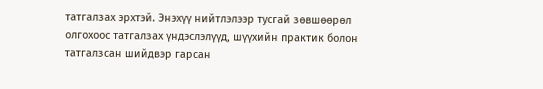татгалзах эрхтэй. Энэхүү нийтлэлээр тусгай зөвшөөрөл олгохоос татгалзах үндэслэлүүд, шүүхийн практик болон татгалзсан шийдвэр гарсан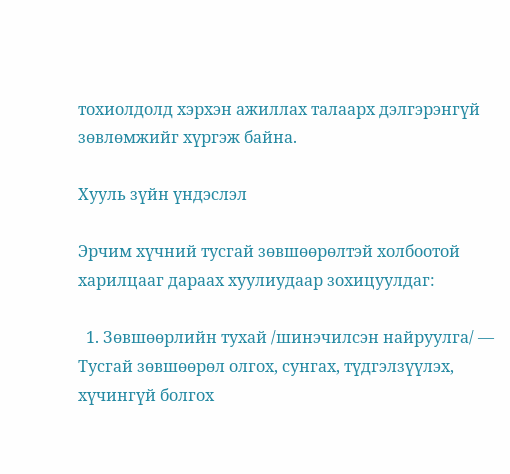тохиолдолд хэрхэн ажиллах талаарх дэлгэрэнгүй зөвлөмжийг хүргэж байна.

Хууль зүйн үндэслэл

Эрчим хүчний тусгай зөвшөөрөлтэй холбоотой харилцааг дараах хуулиудаар зохицуулдаг:

  1. Зөвшөөрлийн тухай /шинэчилсэн найруулга/ — Тусгай зөвшөөрөл олгох, сунгах, түдгэлзүүлэх, хүчингүй болгох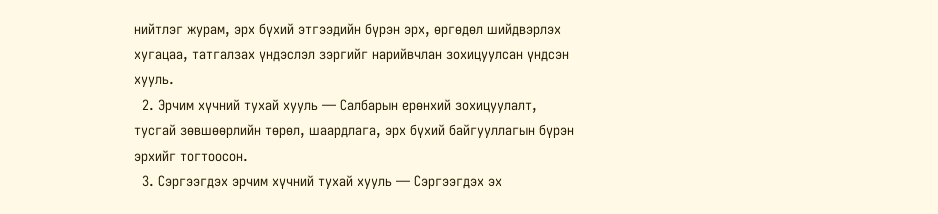нийтлэг журам, эрх бүхий этгээдийн бүрэн эрх, өргөдөл шийдвэрлэх хугацаа, татгалзах үндэслэл зэргийг нарийвчлан зохицуулсан үндсэн хууль.
  2. Эрчим хүчний тухай хууль — Салбарын ерөнхий зохицуулалт, тусгай зөвшөөрлийн төрөл, шаардлага, эрх бүхий байгууллагын бүрэн эрхийг тогтоосон.
  3. Сэргээгдэх эрчим хүчний тухай хууль — Сэргээгдэх эх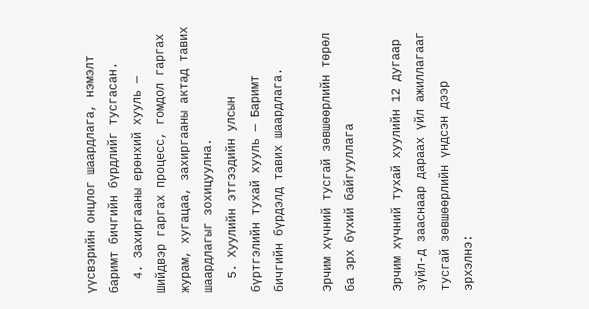үүсвэрийн онцлог шаардлага, нэмэлт баримт бичгийн бүрдлийг тусгасан.
  4. Захиргааны ерөнхий хууль — Шийдвэр гаргах процесс, гомдол гаргах журам, хугацаа, захиргааны актад тавих шаардлагыг зохицуулна.
  5. Хуулийн этгээдийн улсын бүртгэлийн тухай хууль — Баримт бичгийн бүрдэлд тавих шаардлага.

Эрчим хүчний тусгай зөвшөөрлийн төрөл ба эрх бүхий байгууллага

Эрчим хүчний тухай хуулийн 12 дугаар зүйл-д зааснаар дараах үйл ажиллагааг тусгай зөвшөөрлийн үндсэн дээр эрхэлнэ: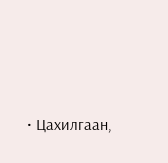• Цахилгаан,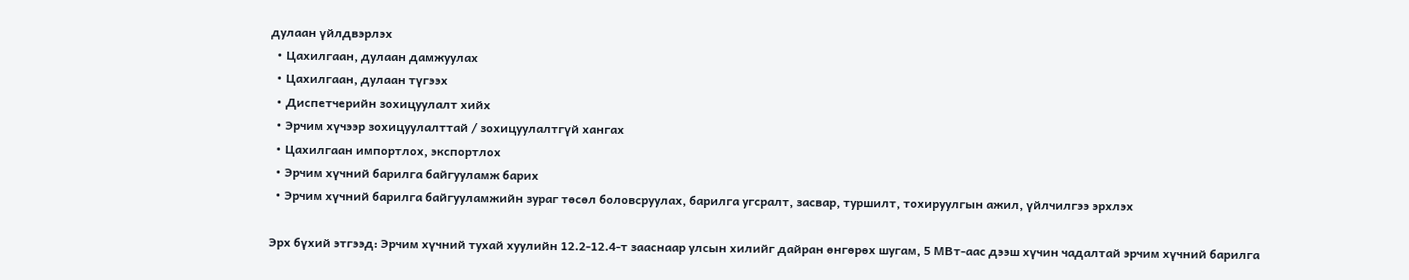дулаан үйлдвэрлэх
  • Цахилгаан, дулаан дамжуулах
  • Цахилгаан, дулаан түгээх
  • Диспетчерийн зохицуулалт хийх
  • Эрчим хүчээр зохицуулалттай / зохицуулалтгүй хангах
  • Цахилгаан импортлох, экспортлох
  • Эрчим хүчний барилга байгууламж барих
  • Эрчим хүчний барилга байгууламжийн зураг төсөл боловсруулах, барилга угсралт, засвар, туршилт, тохируулгын ажил, үйлчилгээ эрхлэх

Эрх бүхий этгээд: Эрчим хүчний тухай хуулийн 12.2-12.4-т зааснаар улсын хилийг дайран өнгөрөх шугам, 5 МВт-аас дээш хүчин чадалтай эрчим хүчний барилга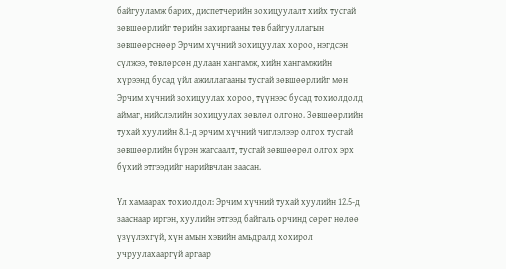байгууламж барих, диспетчерийн зохицуулалт хийх тусгай зөвшөөрлийг төрийн захиргааны төв байгууллагын зөвшөөрснөөр Эрчим хүчний зохицуулах хороо, нэгдсэн сүлжээ, төвлөрсөн дулаан хангамж, хийн хангамжийн хүрээнд бусад үйл ажиллагааны тусгай зөвшөөрлийг мөн Эрчим хүчний зохицуулах хороо, түүнээс бусад тохиолдолд аймаг, нийслэлийн зохицуулах зөвлөл олгоно. Зөвшөөрлийн тухай хуулийн 8.1-д эрчим хүчний чиглэлээр олгох тусгай зөвшөөрлийн бүрэн жагсаалт, тусгай зөвшөөрөл олгох эрх бүхий этгээдийг нарийвчлан заасан.

Үл хамаарах тохиолдол: Эрчим хүчний тухай хуулийн 12.5-д зааснаар иргэн, хуулийн этгээд байгаль орчинд сөрөг нөлөө үзүүлэхгүй, хүн амын хэвийн амьдралд хохирол учруулахааргүй аргаар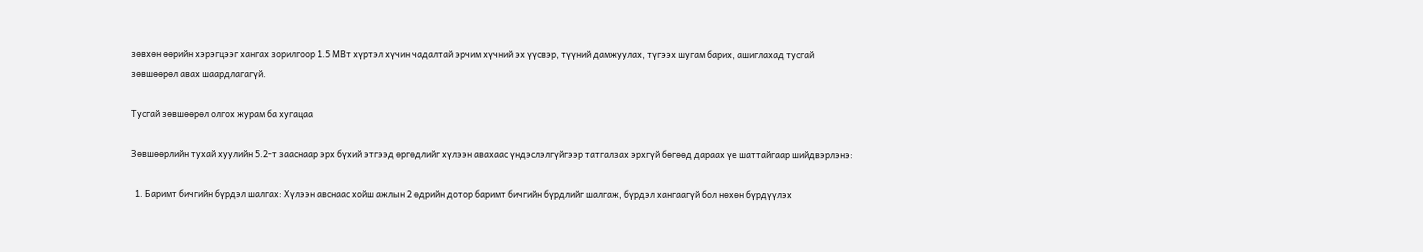зөвхөн өөрийн хэрэгцээг хангах зорилгоор 1.5 МВт хүртэл хүчин чадалтай эрчим хүчний эх үүсвэр, түүний дамжуулах, түгээх шугам барих, ашиглахад тусгай зөвшөөрөл авах шаардлагагүй.

Тусгай зөвшөөрөл олгох журам ба хугацаа

Зөвшөөрлийн тухай хуулийн 5.2-т зааснаар эрх бүхий этгээд өргөдлийг хүлээн авахаас үндэслэлгүйгээр татгалзах эрхгүй бөгөөд дараах үе шаттайгаар шийдвэрлэнэ:

  1. Баримт бичгийн бүрдэл шалгах: Хүлээн авснаас хойш ажлын 2 өдрийн дотор баримт бичгийн бүрдлийг шалгаж, бүрдэл хангаагүй бол нөхөн бүрдүүлэх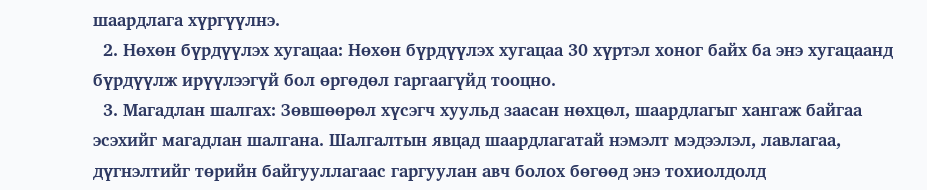шаардлага хүргүүлнэ.
  2. Нөхөн бүрдүүлэх хугацаа: Нөхөн бүрдүүлэх хугацаа 30 хүртэл хоног байх ба энэ хугацаанд бүрдүүлж ирүүлээгүй бол өргөдөл гаргаагүйд тооцно.
  3. Магадлан шалгах: Зөвшөөрөл хүсэгч хуульд заасан нөхцөл, шаардлагыг хангаж байгаа эсэхийг магадлан шалгана. Шалгалтын явцад шаардлагатай нэмэлт мэдээлэл, лавлагаа, дүгнэлтийг төрийн байгууллагаас гаргуулан авч болох бөгөөд энэ тохиолдолд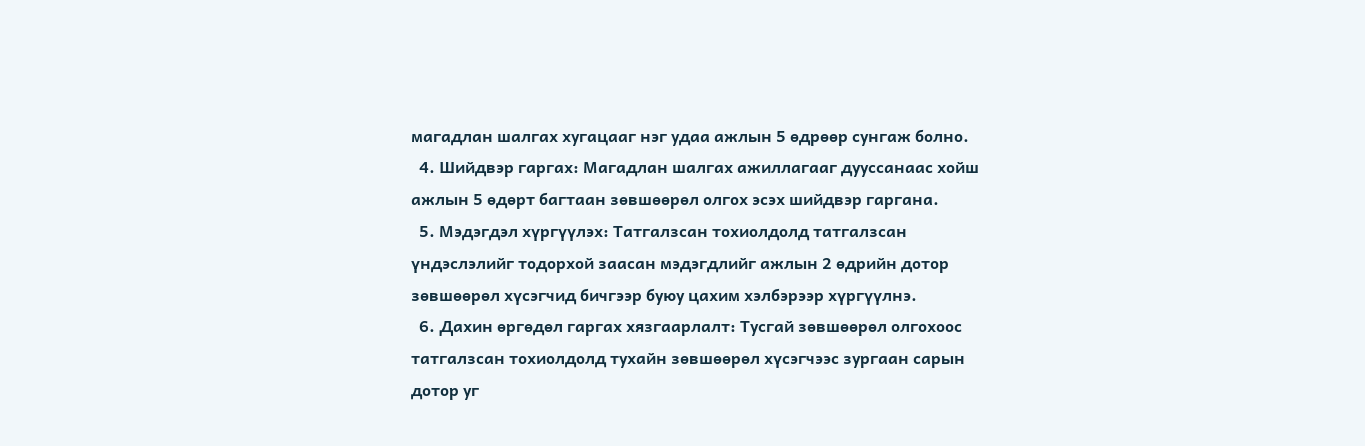магадлан шалгах хугацааг нэг удаа ажлын 5 өдрөөр сунгаж болно.
  4. Шийдвэр гаргах: Магадлан шалгах ажиллагааг дууссанаас хойш ажлын 5 өдөрт багтаан зөвшөөрөл олгох эсэх шийдвэр гаргана.
  5. Мэдэгдэл хүргүүлэх: Татгалзсан тохиолдолд татгалзсан үндэслэлийг тодорхой заасан мэдэгдлийг ажлын 2 өдрийн дотор зөвшөөрөл хүсэгчид бичгээр буюу цахим хэлбэрээр хүргүүлнэ.
  6. Дахин өргөдөл гаргах хязгаарлалт: Тусгай зөвшөөрөл олгохоос татгалзсан тохиолдолд тухайн зөвшөөрөл хүсэгчээс зургаан сарын дотор уг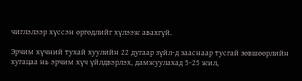чиглэлээр хүссэн өргөдлийг хүлээж авахгүй.

Эрчим хүчний тухай хуулийн 22 дугаар зүйл-д зааснаар тусгай зөвшөөрлийн хугацаа нь эрчим хүч үйлдвэрлэх, дамжуулахад 5-25 жил,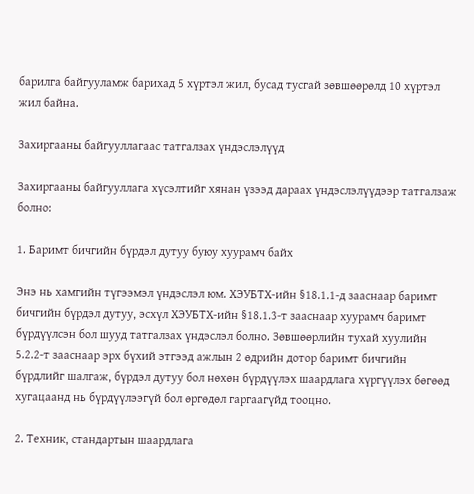барилга байгууламж барихад 5 хүртэл жил, бусад тусгай зөвшөөрөлд 10 хүртэл жил байна.

Захиргааны байгууллагаас татгалзах үндэслэлүүд

Захиргааны байгууллага хүсэлтийг хянан үзээд дараах үндэслэлүүдээр татгалзаж болно:

1. Баримт бичгийн бүрдэл дутуу буюу хуурамч байх

Энэ нь хамгийн түгээмэл үндэслэл юм. ХЭУБТХ-ийн §18.1.1-д зааснаар баримт бичгийн бүрдэл дутуу, эсхүл ХЭУБТХ-ийн §18.1.3-т зааснаар хуурамч баримт бүрдүүлсэн бол шууд татгалзах үндэслэл болно. Зөвшөөрлийн тухай хуулийн 5.2.2-т зааснаар эрх бүхий этгээд ажлын 2 өдрийн дотор баримт бичгийн бүрдлийг шалгаж, бүрдэл дутуу бол нөхөн бүрдүүлэх шаардлага хүргүүлэх бөгөөд хугацаанд нь бүрдүүлээгүй бол өргөдөл гаргаагүйд тооцно.

2. Техник, стандартын шаардлага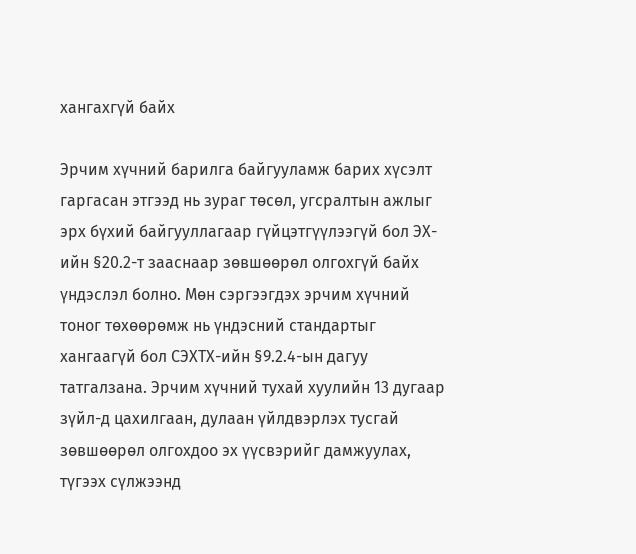хангахгүй байх

Эрчим хүчний барилга байгууламж барих хүсэлт гаргасан этгээд нь зураг төсөл, угсралтын ажлыг эрх бүхий байгууллагаар гүйцэтгүүлээгүй бол ЭХ-ийн §20.2-т зааснаар зөвшөөрөл олгохгүй байх үндэслэл болно. Мөн сэргээгдэх эрчим хүчний тоног төхөөрөмж нь үндэсний стандартыг хангаагүй бол СЭХТХ-ийн §9.2.4-ын дагуу татгалзана. Эрчим хүчний тухай хуулийн 13 дугаар зүйл-д цахилгаан, дулаан үйлдвэрлэх тусгай зөвшөөрөл олгохдоо эх үүсвэрийг дамжуулах, түгээх сүлжээнд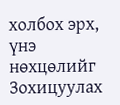холбох эрх, үнэ нөхцөлийг Зохицуулах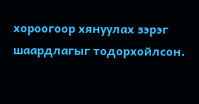хороогоор хянуулах зэрэг шаардлагыг тодорхойлсон.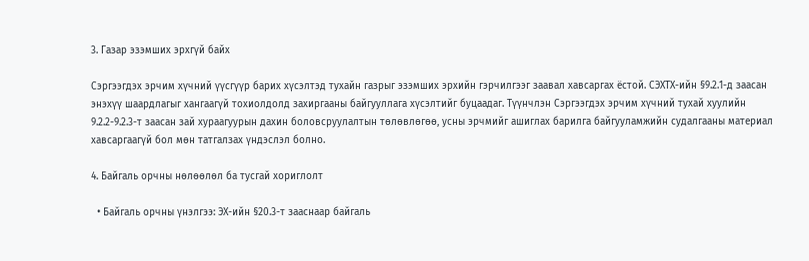3. Газар эзэмших эрхгүй байх

Сэргээгдэх эрчим хүчний үүсгүүр барих хүсэлтэд тухайн газрыг эзэмших эрхийн гэрчилгээг заавал хавсаргах ёстой. СЭХТХ-ийн §9.2.1-д заасан энэхүү шаардлагыг хангаагүй тохиолдолд захиргааны байгууллага хүсэлтийг буцаадаг. Түүнчлэн Сэргээгдэх эрчим хүчний тухай хуулийн 9.2.2-9.2.3-т заасан зай хураагуурын дахин боловсруулалтын төлөвлөгөө, усны эрчмийг ашиглах барилга байгууламжийн судалгааны материал хавсаргаагүй бол мөн татгалзах үндэслэл болно.

4. Байгаль орчны нөлөөлөл ба тусгай хориглолт

  • Байгаль орчны үнэлгээ: ЭХ-ийн §20.3-т зааснаар байгаль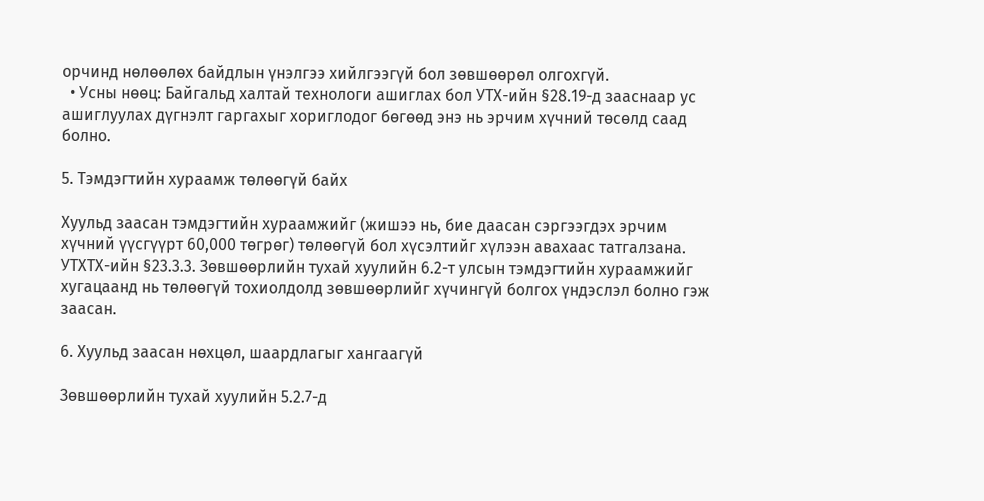орчинд нөлөөлөх байдлын үнэлгээ хийлгээгүй бол зөвшөөрөл олгохгүй.
  • Усны нөөц: Байгальд халтай технологи ашиглах бол УТХ-ийн §28.19-д зааснаар ус ашиглуулах дүгнэлт гаргахыг хориглодог бөгөөд энэ нь эрчим хүчний төсөлд саад болно.

5. Тэмдэгтийн хураамж төлөөгүй байх

Хуульд заасан тэмдэгтийн хураамжийг (жишээ нь, бие даасан сэргээгдэх эрчим хүчний үүсгүүрт 60,000 төгрөг) төлөөгүй бол хүсэлтийг хүлээн авахаас татгалзана. УТХТХ-ийн §23.3.3. Зөвшөөрлийн тухай хуулийн 6.2-т улсын тэмдэгтийн хураамжийг хугацаанд нь төлөөгүй тохиолдолд зөвшөөрлийг хүчингүй болгох үндэслэл болно гэж заасан.

6. Хуульд заасан нөхцөл, шаардлагыг хангаагүй

Зөвшөөрлийн тухай хуулийн 5.2.7-д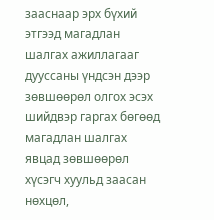зааснаар эрх бүхий этгээд магадлан шалгах ажиллагааг дууссаны үндсэн дээр зөвшөөрөл олгох эсэх шийдвэр гаргах бөгөөд магадлан шалгах явцад зөвшөөрөл хүсэгч хуульд заасан нөхцөл,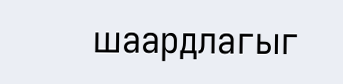шаардлагыг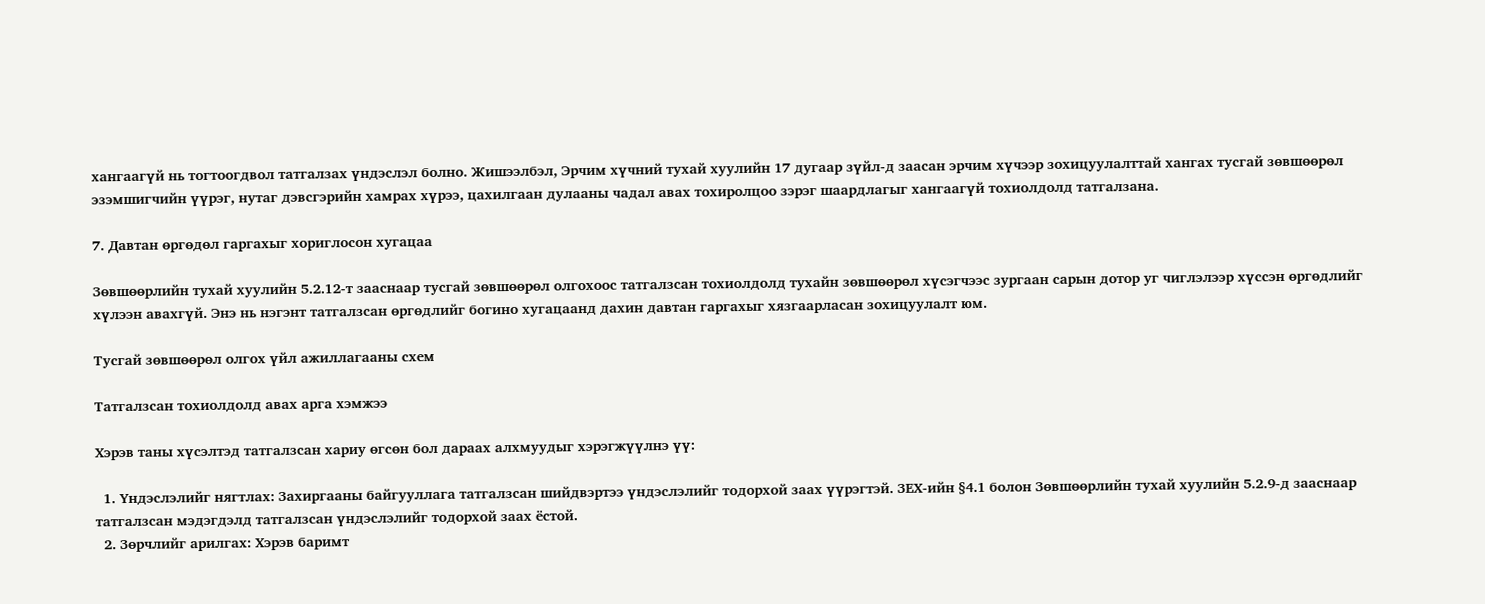хангаагүй нь тогтоогдвол татгалзах үндэслэл болно. Жишээлбэл, Эрчим хүчний тухай хуулийн 17 дугаар зүйл-д заасан эрчим хүчээр зохицуулалттай хангах тусгай зөвшөөрөл эзэмшигчийн үүрэг, нутаг дэвсгэрийн хамрах хүрээ, цахилгаан дулааны чадал авах тохиролцоо зэрэг шаардлагыг хангаагүй тохиолдолд татгалзана.

7. Давтан өргөдөл гаргахыг хориглосон хугацаа

Зөвшөөрлийн тухай хуулийн 5.2.12-т зааснаар тусгай зөвшөөрөл олгохоос татгалзсан тохиолдолд тухайн зөвшөөрөл хүсэгчээс зургаан сарын дотор уг чиглэлээр хүссэн өргөдлийг хүлээн авахгүй. Энэ нь нэгэнт татгалзсан өргөдлийг богино хугацаанд дахин давтан гаргахыг хязгаарласан зохицуулалт юм.

Тусгай зөвшөөрөл олгох үйл ажиллагааны схем

Татгалзсан тохиолдолд авах арга хэмжээ

Хэрэв таны хүсэлтэд татгалзсан хариу өгсөн бол дараах алхмуудыг хэрэгжүүлнэ үү:

  1. Үндэслэлийг нягтлах: Захиргааны байгууллага татгалзсан шийдвэртээ үндэслэлийг тодорхой заах үүрэгтэй. ЗЕХ-ийн §4.1 болон Зөвшөөрлийн тухай хуулийн 5.2.9-д зааснаар татгалзсан мэдэгдэлд татгалзсан үндэслэлийг тодорхой заах ёстой.
  2. Зөрчлийг арилгах: Хэрэв баримт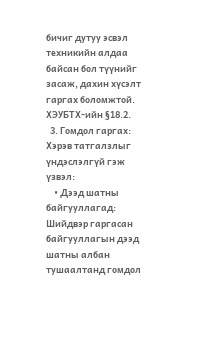бичиг дутуу эсвэл техникийн алдаа байсан бол түүнийг засаж, дахин хүсэлт гаргах боломжтой. ХЭУБТХ-ийн §18.2.
  3. Гомдол гаргах: Хэрэв татгалзлыг үндэслэлгүй гэж үзвэл:
    • Дээд шатны байгууллагад: Шийдвэр гаргасан байгууллагын дээд шатны албан тушаалтанд гомдол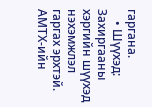гаргана.
    • Шүүхэд: Захиргааны хэргийн шүүхэд нэхэмжлэл гаргах эрхтэй. АМТХ-ийн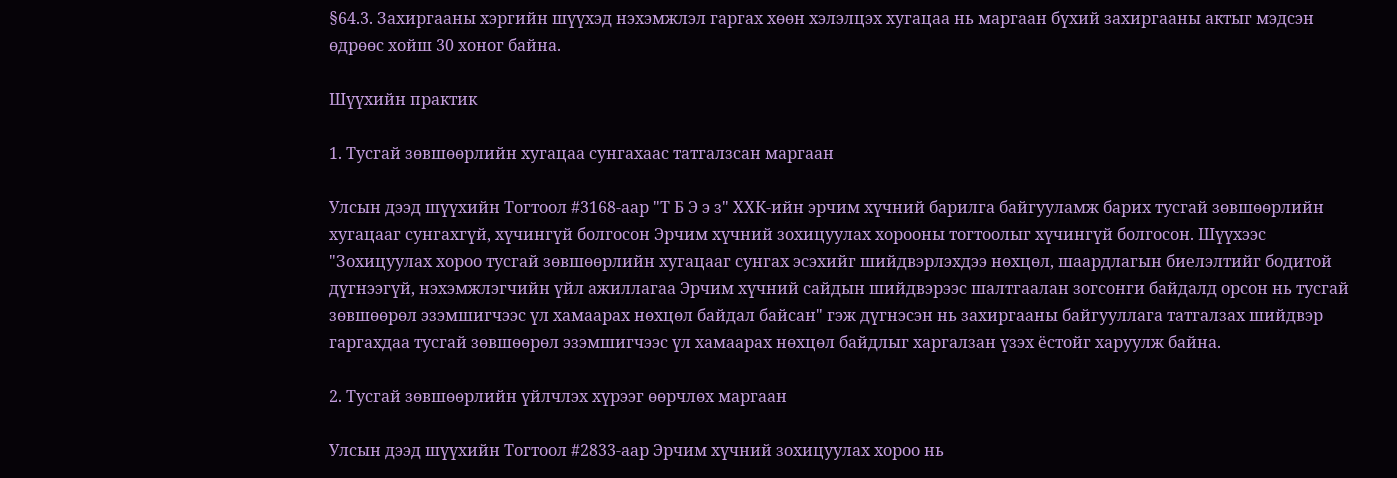§64.3. Захиргааны хэргийн шүүхэд нэхэмжлэл гаргах хөөн хэлэлцэх хугацаа нь маргаан бүхий захиргааны актыг мэдсэн өдрөөс хойш 30 хоног байна.

Шүүхийн практик

1. Тусгай зөвшөөрлийн хугацаа сунгахаас татгалзсан маргаан

Улсын дээд шүүхийн Тогтоол #3168-аар "Т Б Э э з" ХХК-ийн эрчим хүчний барилга байгууламж барих тусгай зөвшөөрлийн хугацааг сунгахгүй, хүчингүй болгосон Эрчим хүчний зохицуулах хорооны тогтоолыг хүчингүй болгосон. Шүүхээс "Зохицуулах хороо тусгай зөвшөөрлийн хугацааг сунгах эсэхийг шийдвэрлэхдээ нөхцөл, шаардлагын биелэлтийг бодитой дүгнээгүй, нэхэмжлэгчийн үйл ажиллагаа Эрчим хүчний сайдын шийдвэрээс шалтгаалан зогсонги байдалд орсон нь тусгай зөвшөөрөл эзэмшигчээс үл хамаарах нөхцөл байдал байсан" гэж дүгнэсэн нь захиргааны байгууллага татгалзах шийдвэр гаргахдаа тусгай зөвшөөрөл эзэмшигчээс үл хамаарах нөхцөл байдлыг харгалзан үзэх ёстойг харуулж байна.

2. Тусгай зөвшөөрлийн үйлчлэх хүрээг өөрчлөх маргаан

Улсын дээд шүүхийн Тогтоол #2833-аар Эрчим хүчний зохицуулах хороо нь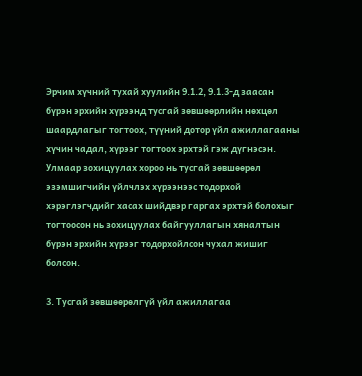Эрчим хүчний тухай хуулийн 9.1.2, 9.1.3-д заасан бүрэн эрхийн хүрээнд тусгай зөвшөөрлийн нөхцөл шаардлагыг тогтоох, түүний дотор үйл ажиллагааны хүчин чадал, хүрээг тогтоох эрхтэй гэж дүгнэсэн. Улмаар зохицуулах хороо нь тусгай зөвшөөрөл эзэмшигчийн үйлчлэх хүрээнээс тодорхой хэрэглэгчдийг хасах шийдвэр гаргах эрхтэй болохыг тогтоосон нь зохицуулах байгууллагын хяналтын бүрэн эрхийн хүрээг тодорхойлсон чухал жишиг болсон.

3. Тусгай зөвшөөрөлгүй үйл ажиллагаа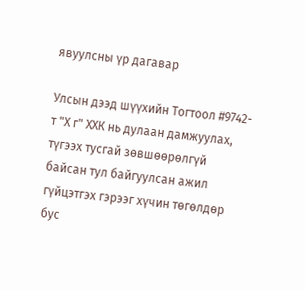явуулсны үр дагавар

Улсын дээд шүүхийн Тогтоол #9742-т "Х г" ХХК нь дулаан дамжуулах, түгээх тусгай зөвшөөрөлгүй байсан тул байгуулсан ажил гүйцэтгэх гэрээг хүчин төгөлдөр бус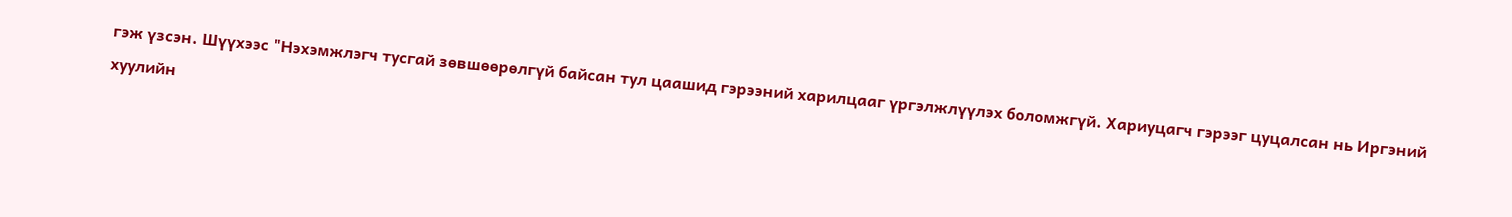гэж үзсэн. Шүүхээс "Нэхэмжлэгч тусгай зөвшөөрөлгүй байсан тул цаашид гэрээний харилцааг үргэлжлүүлэх боломжгүй. Хариуцагч гэрээг цуцалсан нь Иргэний хуулийн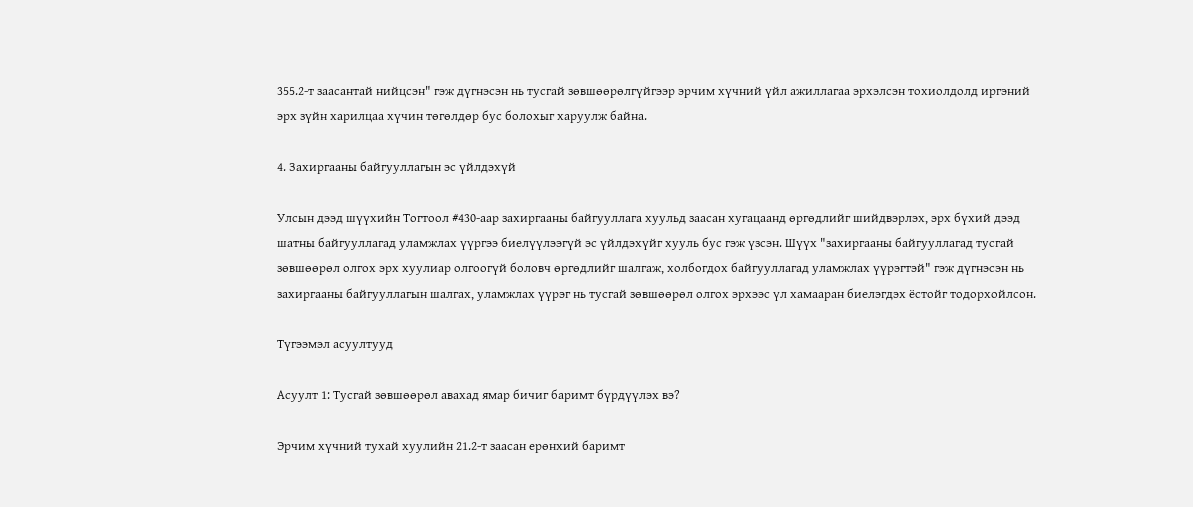355.2-т заасантай нийцсэн" гэж дүгнэсэн нь тусгай зөвшөөрөлгүйгээр эрчим хүчний үйл ажиллагаа эрхэлсэн тохиолдолд иргэний эрх зүйн харилцаа хүчин төгөлдөр бус болохыг харуулж байна.

4. Захиргааны байгууллагын эс үйлдэхүй

Улсын дээд шүүхийн Тогтоол #430-аар захиргааны байгууллага хуульд заасан хугацаанд өргөдлийг шийдвэрлэх, эрх бүхий дээд шатны байгууллагад уламжлах үүргээ биелүүлээгүй эс үйлдэхүйг хууль бус гэж үзсэн. Шүүх "захиргааны байгууллагад тусгай зөвшөөрөл олгох эрх хуулиар олгоогүй боловч өргөдлийг шалгаж, холбогдох байгууллагад уламжлах үүрэгтэй" гэж дүгнэсэн нь захиргааны байгууллагын шалгах, уламжлах үүрэг нь тусгай зөвшөөрөл олгох эрхээс үл хамааран биелэгдэх ёстойг тодорхойлсон.

Түгээмэл асуултууд

Асуулт 1: Тусгай зөвшөөрөл авахад ямар бичиг баримт бүрдүүлэх вэ?

Эрчим хүчний тухай хуулийн 21.2-т заасан ерөнхий баримт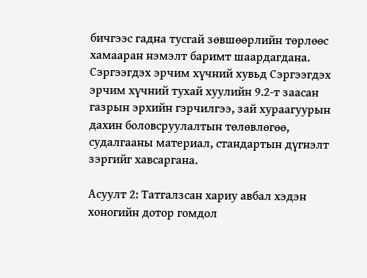бичгээс гадна тусгай зөвшөөрлийн төрлөөс хамааран нэмэлт баримт шаардагдана. Сэргээгдэх эрчим хүчний хувьд Сэргээгдэх эрчим хүчний тухай хуулийн 9.2-т заасан газрын эрхийн гэрчилгээ, зай хураагуурын дахин боловсруулалтын төлөвлөгөө, судалгааны материал, стандартын дүгнэлт зэргийг хавсаргана.

Асуулт 2: Татгалзсан хариу авбал хэдэн хоногийн дотор гомдол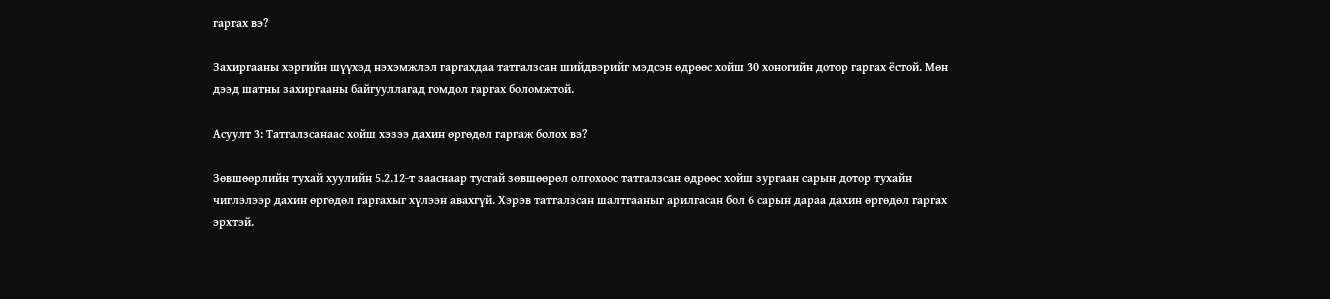гаргах вэ?

Захиргааны хэргийн шүүхэд нэхэмжлэл гаргахдаа татгалзсан шийдвэрийг мэдсэн өдрөөс хойш 30 хоногийн дотор гаргах ёстой. Мөн дээд шатны захиргааны байгууллагад гомдол гаргах боломжтой.

Асуулт 3: Татгалзсанаас хойш хэзээ дахин өргөдөл гаргаж болох вэ?

Зөвшөөрлийн тухай хуулийн 5.2.12-т зааснаар тусгай зөвшөөрөл олгохоос татгалзсан өдрөөс хойш зургаан сарын дотор тухайн чиглэлээр дахин өргөдөл гаргахыг хүлээн авахгүй. Хэрэв татгалзсан шалтгааныг арилгасан бол 6 сарын дараа дахин өргөдөл гаргах эрхтэй.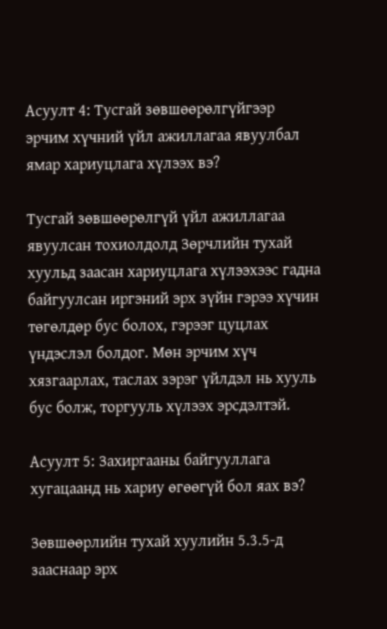Асуулт 4: Тусгай зөвшөөрөлгүйгээр эрчим хүчний үйл ажиллагаа явуулбал ямар хариуцлага хүлээх вэ?

Тусгай зөвшөөрөлгүй үйл ажиллагаа явуулсан тохиолдолд Зөрчлийн тухай хуульд заасан хариуцлага хүлээхээс гадна байгуулсан иргэний эрх зүйн гэрээ хүчин төгөлдөр бус болох, гэрээг цуцлах үндэслэл болдог. Мөн эрчим хүч хязгаарлах, таслах зэрэг үйлдэл нь хууль бус болж, торгууль хүлээх эрсдэлтэй.

Асуулт 5: Захиргааны байгууллага хугацаанд нь хариу өгөөгүй бол яах вэ?

Зөвшөөрлийн тухай хуулийн 5.3.5-д зааснаар эрх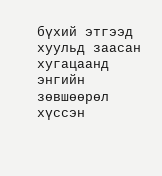бүхий этгээд хуульд заасан хугацаанд энгийн зөвшөөрөл хүссэн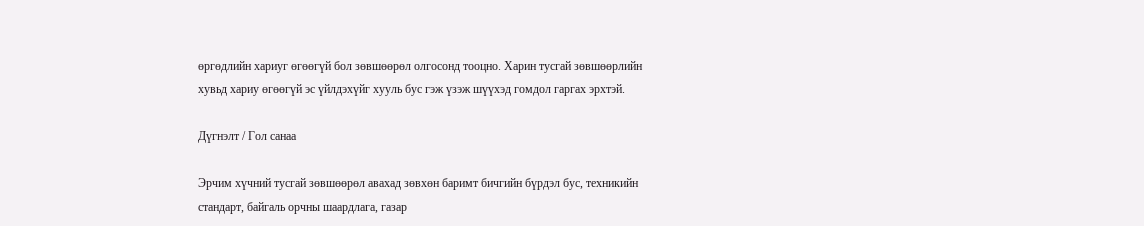өргөдлийн хариуг өгөөгүй бол зөвшөөрөл олгосонд тооцно. Харин тусгай зөвшөөрлийн хувьд хариу өгөөгүй эс үйлдэхүйг хууль бус гэж үзэж шүүхэд гомдол гаргах эрхтэй.

Дүгнэлт / Гол санаа

Эрчим хүчний тусгай зөвшөөрөл авахад зөвхөн баримт бичгийн бүрдэл бус, техникийн стандарт, байгаль орчны шаардлага, газар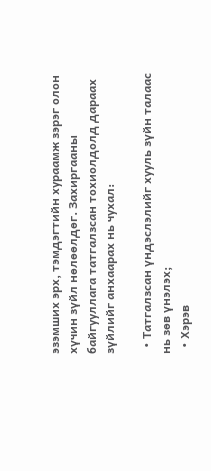эзэмших эрх, тэмдэгтийн хураамж зэрэг олон хүчин зүйл нөлөөлдөг. Захиргааны байгууллага татгалзсан тохиолдолд дараах зүйлийг анхаарах нь чухал:

  • Татгалзсан үндэслэлийг хууль зүйн талаас нь зөв үнэлэх;
  • Хэрэв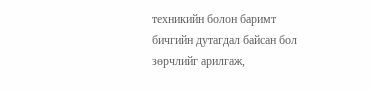техникийн болон баримт бичгийн дутагдал байсан бол зөрчлийг арилгаж,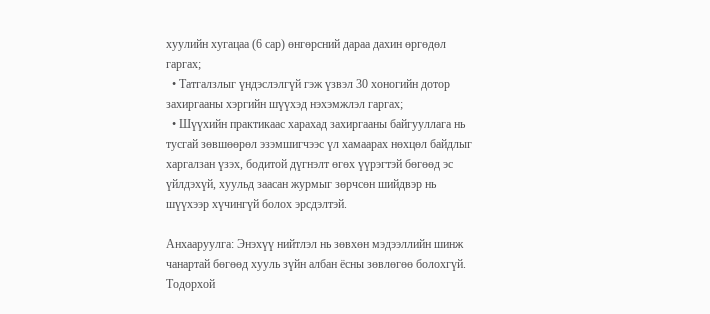хуулийн хугацаа (6 сар) өнгөрсний дараа дахин өргөдөл гаргах;
  • Татгалзлыг үндэслэлгүй гэж үзвэл 30 хоногийн дотор захиргааны хэргийн шүүхэд нэхэмжлэл гаргах;
  • Шүүхийн практикаас харахад захиргааны байгууллага нь тусгай зөвшөөрөл эзэмшигчээс үл хамаарах нөхцөл байдлыг харгалзан үзэх, бодитой дүгнэлт өгөх үүрэгтэй бөгөөд эс үйлдэхүй, хуульд заасан журмыг зөрчсөн шийдвэр нь шүүхээр хүчингүй болох эрсдэлтэй.

Анхааруулга: Энэхүү нийтлэл нь зөвхөн мэдээллийн шинж чанартай бөгөөд хууль зүйн албан ёсны зөвлөгөө болохгүй. Тодорхой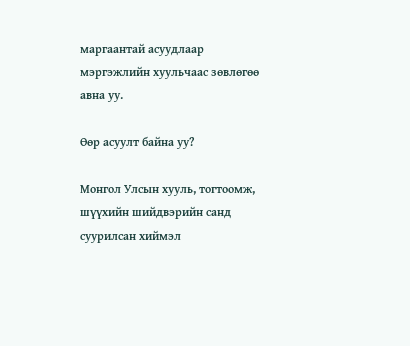маргаантай асуудлаар мэргэжлийн хуульчаас зөвлөгөө авна уу.

Өөр асуулт байна уу?

Монгол Улсын хууль, тогтоомж, шүүхийн шийдвэрийн санд суурилсан хиймэл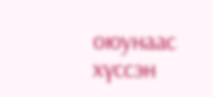оюунаас хүссэн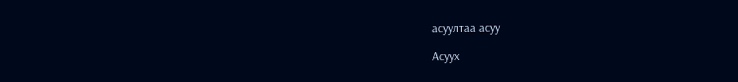асуултаа асуу

Асуух